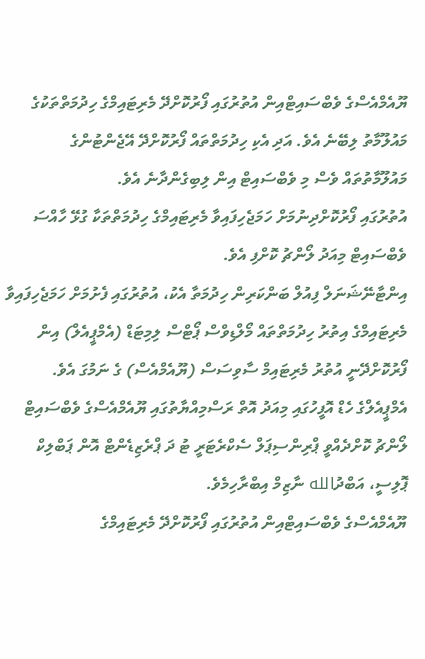ޔޫއެމްއެސްގެ ވެބްސައިޓްއިން އުތުރުގައި ފޯރުކޮށްދޭ މެރިޓައިމްގެ ހިދުމަތްތަކުގެ މައުލޫމާތު ލިބޭނެ އެވެ. އަދި އެކި ހިދުމަތްތައް ފޯރުކޮށްދޭ އޭޖެންޓުންގެ މައުލޫމާތުތައް ވެސް މި ވެބްސައިޓް އިން ލިބިގެންދާނެ އެވެ.
އުތުރުގައި ފޯރުކޮށްދިނުމަށް ހަމަޖެހިފައިވާ މެރިޓައިމްގެ ހިދުމަތްތަކާ ގުޅޭ ހާއްސަ ވެބްސައިޓް މިއަދު ލޯންޗު ކޮށްފި އެވެ.
އިންޓާނޭޝަނަލް ފިއުލް ބަންކަރިން ހިދުމަތާ އެކު، އުތުރުގައި ފެށުމަށް ހަމަޖެހިފައިވާ މެރިޓައިމްގެ އިތުރު ހިދުމަތްތައް މޯލްޑިވްސް ޕޯޓްސް ލިމިޓަޑް (އެމްޕީއެލް) އިން ފޯރުކޮށްދޭނީ އުތުރު މެރިޓައިމް ސާވިސަސް (ޔޫއެމްއެސް) ގެ ނަމުގަ އެވެ.
އެމްޕީއެލްގެ ހެޑް އޮފީހުގައި މިއަދު އޮތް ރަސްމިއްޔާތުގައި ޔޫއެމްއެސްގެ ވެބްސައިޓް ލޯންޗު ކޮށްދެއްވީ ޕްރިންސިޕަލް ސެކްރެޓަރީ ޓު ދަ ޕްރެޒިޑެންޓް އޮން ޕަބްލިކް ޕޮލިސީ، އަބްދުالله ނާޒިމް އިބްރާހިމެވެ.
ޔޫއެމްއެސްގެ ވެބްސައިޓްއިން އުތުރުގައި ފޯރުކޮށްދޭ މެރިޓައިމްގެ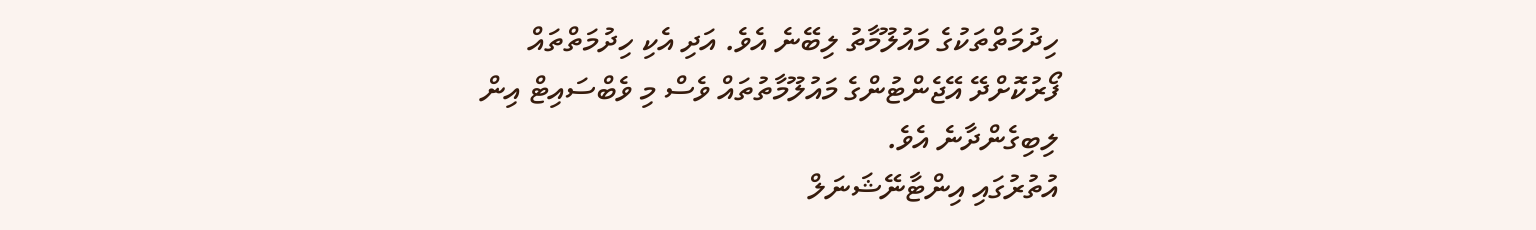ހިދުމަތްތަކުގެ މައުލޫމާތު ލިބޭނެ އެވެ. އަދި އެކި ހިދުމަތްތައް ފޯރުކޮށްދޭ އޭޖެންޓުންގެ މައުލޫމާތުތައް ވެސް މި ވެބްސައިޓް އިން ލިބިގެންދާނެ އެވެ.
އުތުރުގައި އިންޓާނޭޝަނަލް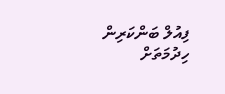ފިއުލް ބަންކަރިން ހިދުމަތަށް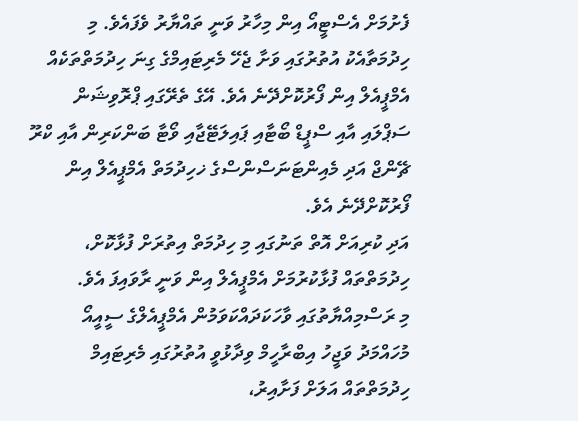ފެށުމަށް އެސްޓީއޯ އިން މިހާރު ވަނީ ތައްޔާރު ވެފައެވެ. މި ހިދުމަތާއެކު އުތުރުގައި ވަށާ ޖެހޭ މެރިޓައިމްގެ ގިނަ ހިދުމަތްތަކެއް އެމްޕީއެލް އިން ފޯރުކޮށްދޭނެ އެވެ. އޭގެ ތެރޭގައި ޕްރޮވިޝަން ސަޕްލައި އާއި ސްޕީޑް ބޯޓާއި ޕައިލަޓޭޖާއި ވޯޓާ ބަންކަރިން އާއި ކްރޫ ޗޭންޖް އަދި މެއިންޓަނަސްންސްގެ ޚހިދުމަތް އެމްޕީއެލް އިން ފޯރުކޮށްދޭނެ އެވެ.
އަދި ކުރިއަށް އޮތް ތަނުގައި މި ހިދުމަތް އިތުރަށް ފުޅާކޮށް، ހިދުމަތްތައް ފުޅާކުރުމަށް އެމްޕީއެލް އިން ވަނީ ރާވައިފަ އެވެ.
މި ރަސްމިއްޔާތުގައި ވާހަކަދައްކަވަމުން އެމްޕީއެލްގެ ސީއީއޯ މުހައްމަދު ވަޖީހު އިބްރާހީމް ވިދާޅުވީ އުތުރުގައި މެރިޓައިމް ހިދުމަތްތައް އަލަށް ފަށާއިރު،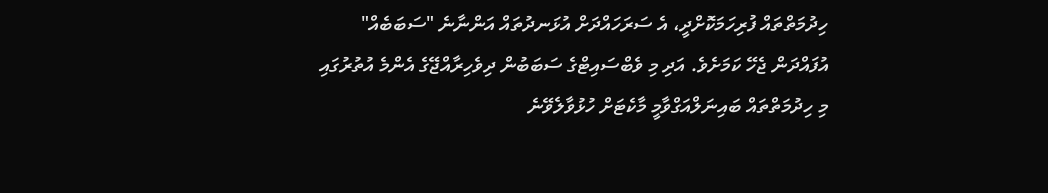ހިދުމަތްތައް ފުރިހަމަކޮށްދީ، އެ ސަރަހައްދަށް އުޅަނދުތައް އަންނާނެ "ސަބަބެއް" އުފައްދަން ޖެހޭ ކަމަށެވެ. އަދި މި ވެބްސައިޓްގެ ސަބަބުން ދިވެހިރާއްޖޭގެ އެންމެ އުތުރުގައި މި ހިދުމަތްތައް ބައިނަލްއަގްވާމީ މާކެޓަށް ހުޅުވާލެވޭނެ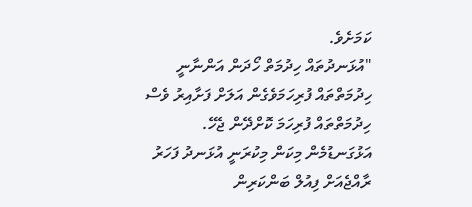ކަމަށެވެ.
"އުޅަނދުތައް ހިދުމަތް ހޯދަން އަންނާނީ ހިދުމަތްތައް ފުރިހަމަވެގެން އަލަށް ފަށާއިރު ވެސް ހިދުމަތްތައް ފުރިހަމަ ކޮށްދޭން ޖެހޭ. އަޅުގަނޑުމެން މިކަން މިކުރަނީ އުޅަނދު ފަހަރު ރާއްޖެއަށް ފިއުލް ބަންކަރިން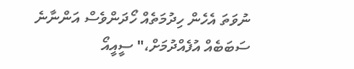ނުވަތަ އެހެން ހިދުމަތެއް ހޯދަންވެސް އަންނާނެ ސަބަބެއް އުފެއްދުމަށް،" ސީއީއޯ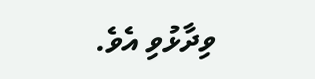ވިދާޅުވި އެވެ.